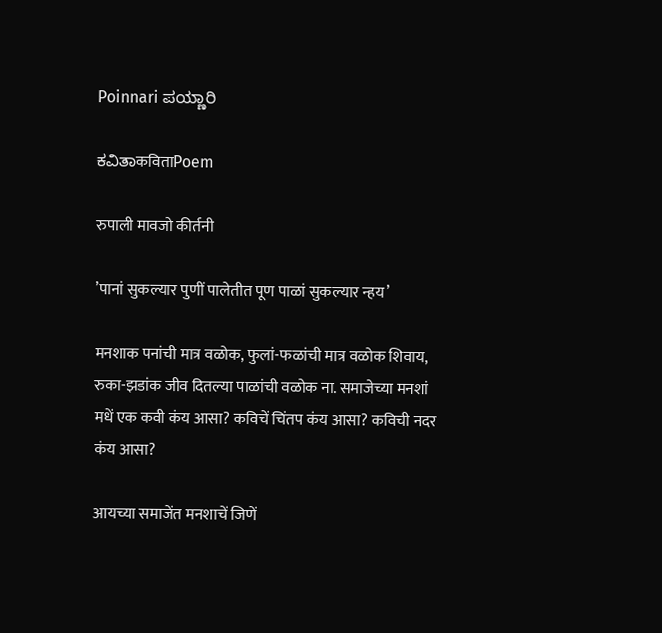Poinnari ಪಯ್ಣಾರಿ

ಕವಿತಾकविताPoem

रुपाली मावजो कीर्तनी

’पानां सुकल्यार पुणीं पालेतीत पूण पाळां सुकल्यार न्हय’

मनशाक पनांची मात्र वळोक, फुलां-फळांची मात्र वळोक शिवाय, रुका-झडांक जीव दितल्या पाळांची वळोक ना. समाजेच्या मनशां मधें एक कवी कंय आसा? कविचें चिंतप कंय आसा? कविची नदर कंय आसा?

आयच्या समाजेंत मनशाचें जिणें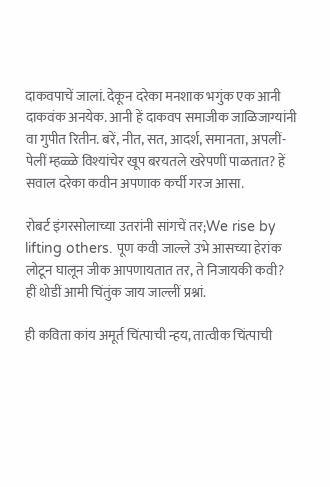दाकवपाचें जालां. देकून दरेका मनशाक भगुंक एक आनी दाकवंक अनयेक. आनी हें दाकवप समाजीक जाळिजाग्यांनी वा गुपीत रितीन. बरें, नीत, सत, आदर्श, समानता, अपलीं-पेलीं म्हळ्ळे विश्यांचेर खूप बरयतले खरेपणीं पाळतात? हें सवाल दरेका कवीन अपणाक कर्ची गरज आसा.

रोबर्ट इंगर‌सोलाच्या उतरांनी सांगचें तर;We rise by lifting others. पूण कवी जाल्ले उभे आसच्या हेरांक लोटून घालून जीक आपणायतात तर, ते निजायकी कवी? हीं थोडीं आमी चिंतुंक जाय जाल्लीं प्रश्नां.

ही कविता कांय अमूर्त चिंत्पाची न्हय, तात्वीक चिंत्पाची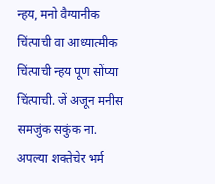न्हय, मनो वैग्यानीक चिंत्पाची वा आध्यात्मीक चिंत्पाची न्हय पूण सोंप्या चिंत्पाची. जें अजून मनीस समजुंक सकुंक ना. अपल्या शक्तेचेर भर्म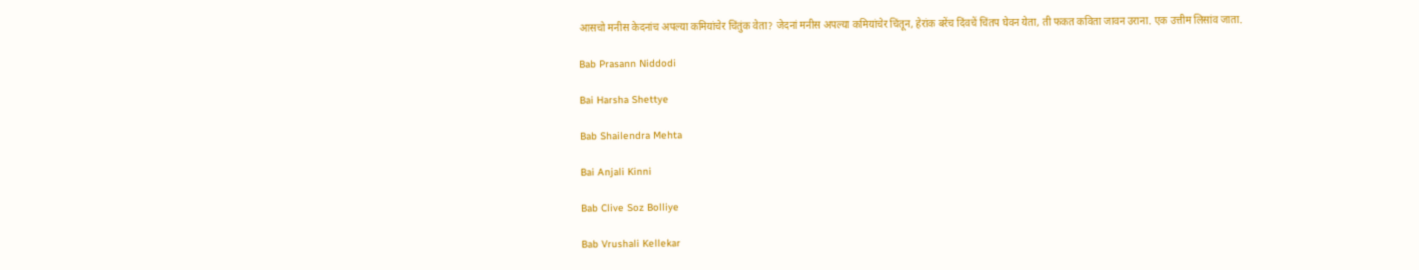आसचो मनीस केदनांच अपल्या कमियांचेर चिंतुंक वेता? जेदनां मनीस अपल्या कमियांचेर चिंतून, हेरांक बरेंच दिंवचें चिंतप घेवन येता, ती फकत कविता जावन उराना. एक उत्तीम लिसांव जाता.

Bab Prasann Niddodi

Bai Harsha Shettye

Bab Shailendra Mehta

Bai Anjali Kinni

Bab Clive Soz Bolliye

Bab Vrushali Kellekar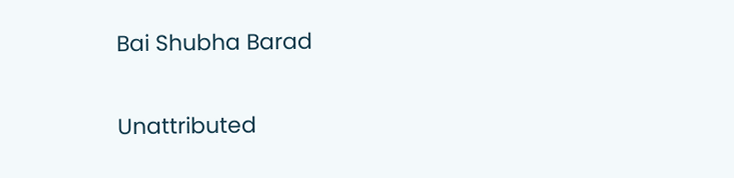Bai Shubha Barad

Unattributed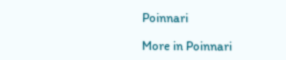Poinnari

More in Poinnari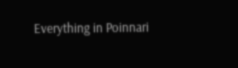Everything in Poinnari